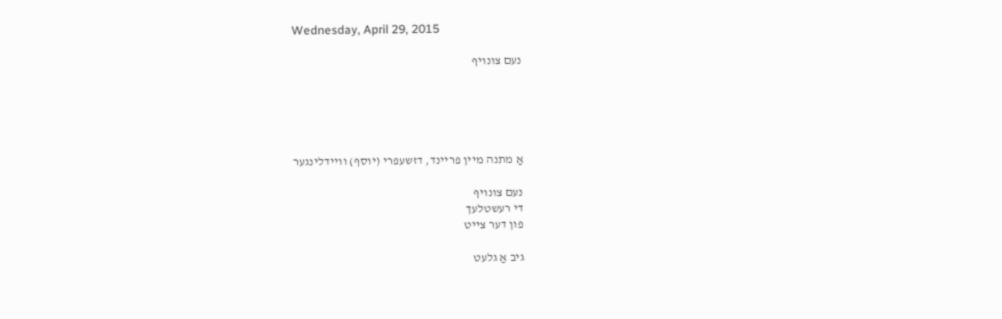Wednesday, April 29, 2015

נעם צונויף





אַ מתנה מיין פריינד, דזשעפרי (יוסף) וויידלינגער

נעם צונויף
די רעשטלעך
פון דער צייט

גיב אַ גלעט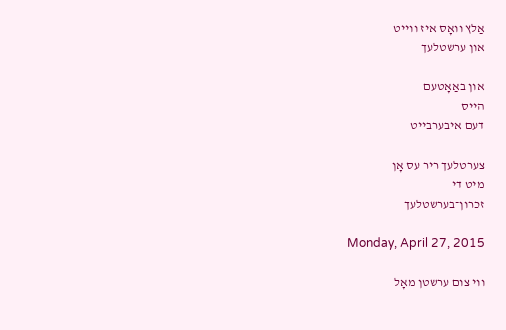אַלץ וואָס איז ווייט
און ערשטלעך

און באַאָטעם
הייס
דעם איבערבייט

צערטלעך ריר עס אָן
מיט די
זכרון־בערשטלעך

Monday, April 27, 2015

ווי צום ערשטן מאָל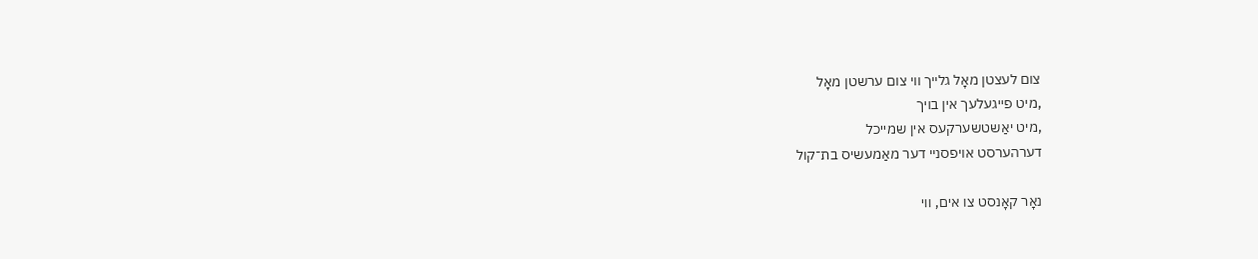צום לעצטן מאָל גלייך ווי צום ערשטן מאָל
,מיט פייגעלעך אין בויך
,מיט יאַשטשערקעס אין שמייכל
דערהערסט אויפסניי דער מאַמעשיס בת־קול

נאָר קאָנסט צו אים, ווי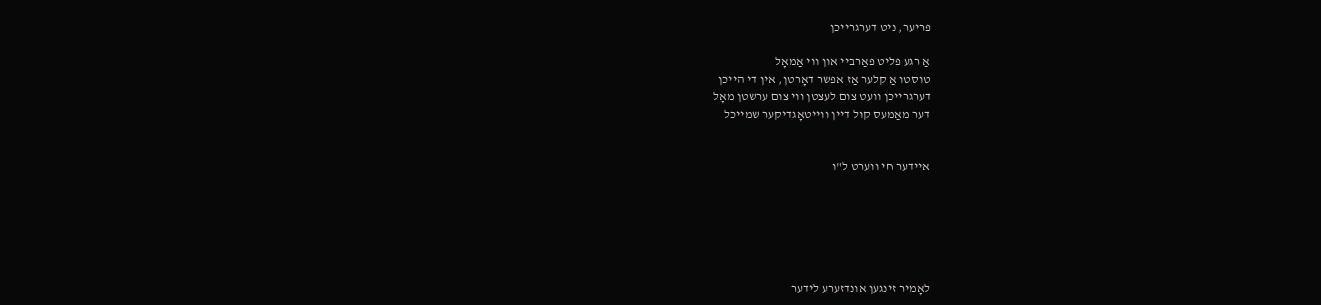פריער, ניט דערגרייכן

אַ רגע פליט פאַרביי און ווי אַמאָל
טוסטו אַ קלער אַז אפשר דאָרטן, אין די הייכן
דערגרייכן וועט צום לעצטן ווי צום ערשטן מאָל
דער מאַמעס קול דיין ווייטאָגדיקער שמייכל


איידער חי ווערט ל"ו






לאָמיר זינגען אונדזערע לידער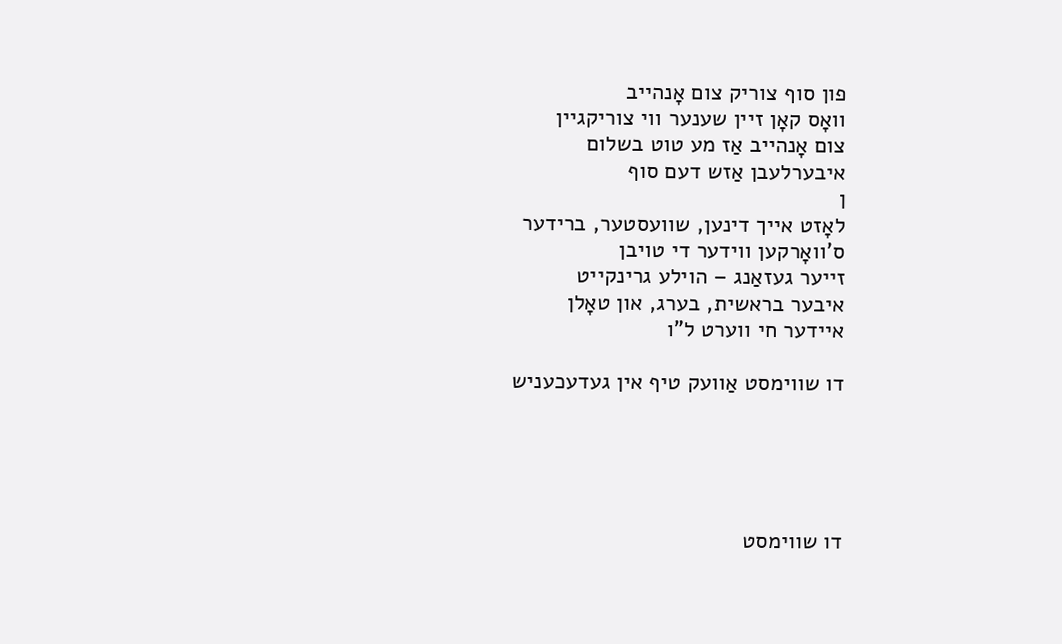פון סוף צוריק צום אָנהייב
וואָס קאָן זיין שענער ווי צוריקגיין
צום אָנהייב אַז מע טוט בשלום
איבערלעבן אַזש דעם סוף
ן
לאָזט אייך דינען, שוועסטער, ברידער
ס'וואָרקען ווידער די טויבן
זייער געזאַנג – הוילע גרינקייט
איבער בראשית, בערג, און טאָלן
איידער חי ווערט ל"ו

דו שווימסט אַוועק טיף אין געדעכעניש





דו שווימסט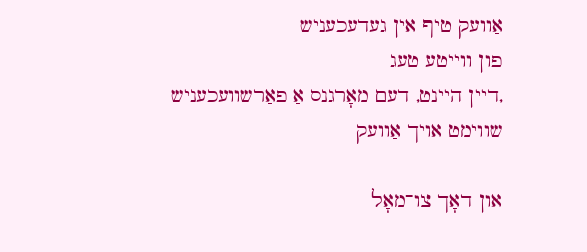אַוועק טיף אין געדעכעניש
פון ווייטע טעג
,דיין היינט, דעם מאָרגנס אַ פאַרשוועכעניש
שווימט אויך אַוועק

און דאָך צו־מאָל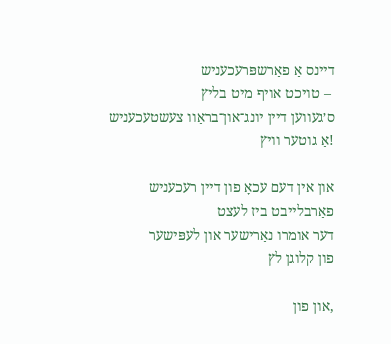דיינס אַ פאַרשפּרעכעניש
 – טויכט אויף מיט בליץ
ס׳געווען דיין יונג־און־בראַוו צעשטעכעניש
!אַ גוטער וויץ

און אין דעם עכאָ פון דיין רעכעניש
פאַרבלייבט ביז לעצט
דער אומרו נאַרישער און לעפּישער
פון קלוגן לץ

,און פון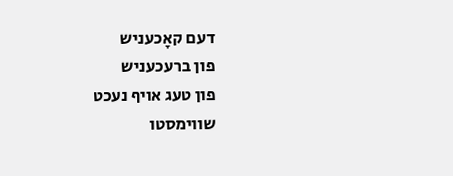דעם קאָכעניש
פון ברעכעניש
פון טעג אויף נעכט
שווימסטו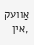אַוועק
,אין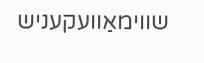שווימאַוועקעניש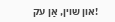!און שוין, אַן עק